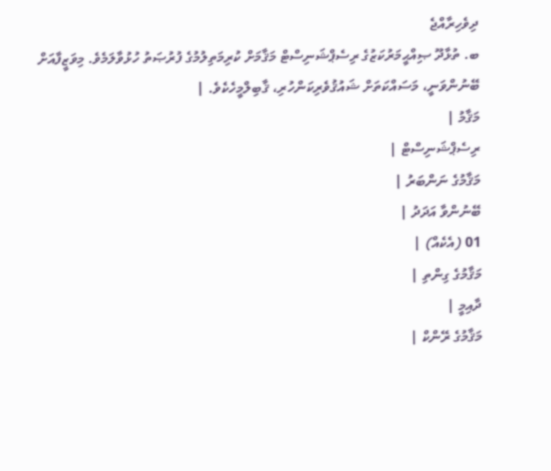ދިވެހިރާއްޖެ
ބ. ތުޅާދޫ ޞިއްޙީމަރުކަޒުގެ ރިސެޕްޝަނިސްޓް މަޤާމަށް ކުރިމަތިލުމުގެ ފުރުޞަތު ހުޅުވާލަމެވެ. މިވަޒީފާއަށް ބޭނުންވަނީ، މަސައްކަތަށް ޝައުޤުވެރިކަންހުރި، ޤާބިލްމީހެކެވެ. |
މަޤާމު |
ރިސެޕްޝަނިސްޓް |
މަޤާމުގެ ނަންބަރު |
ބޭނުންވާ އަދަދު |
01 (އެކެއް) |
މަޤާމުގެ ގިންތި |
ދާއިމީ |
މަޤާމުގެ ރޭންކް |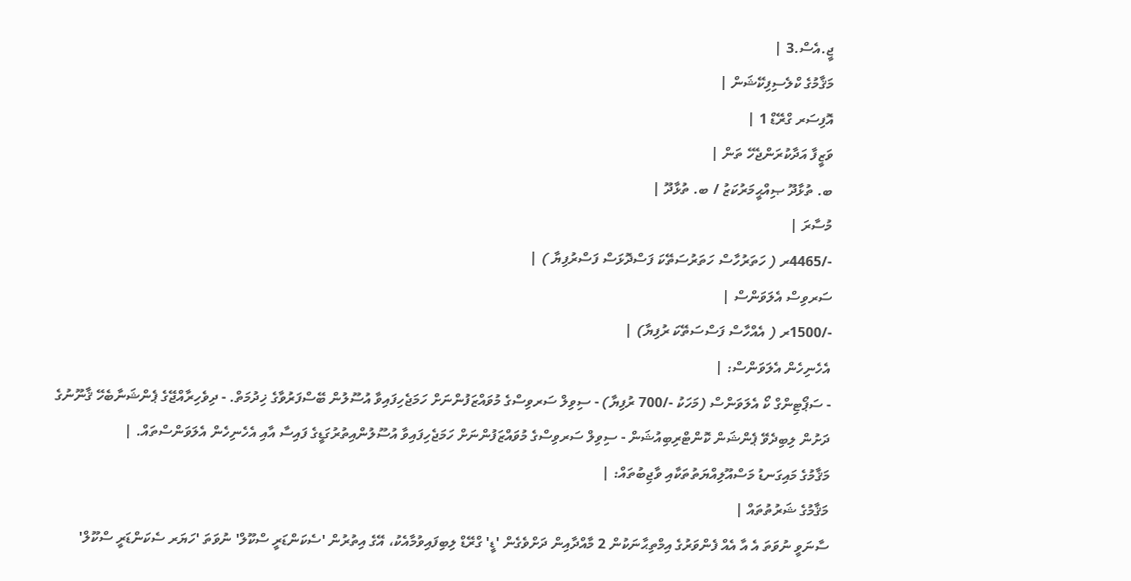ޖީ.އެސް.3 |
މަޤާމުގެ ކްލެސިފިކޭޝަން |
އޮފިސަރ ގްރޭޑް 1 |
ވަޒީފާ އަދާކުރަންޖެހޭ ތަން |
ބ. ތުޅާދޫ ޞިއްޙީމަރުކަޒު / ބ. ތުޅާދޫ |
މުސާރަ |
-/4465ރ ( ހަތަރުހާސް ހަތަރުސަތޭކަ ފަސްދޮޅަސް ފަސްރުފިޔާ ) |
ސަރވިސް އެލަވަންސް |
-/1500ރ ( އެއްހާސް ފަސްސަތޭކަ ރުފިޔާ) |
އެހެނިހެން އެލަވަންސް: |
- ސަޕޯޓިންގް ކޯ އެލަވަންސް (މަހަކު -/700 ރުފިޔާ) - ސިވިލް ސަރވިސްގެ މުވައްޒަފުންނަށް ހަމަޖެހިފައިވާ އުސޫލުން ބޭސްފަރުވާގެ ޚިދުމަތް. - ދިވެހިރާއްޖޭގެ ޕެންޝަނާބެހޭ ޤާނޫނުގެ ދަށުން ލިބިދެވޭ ޕެންޝަން ކޮންޓްރިބިއުޝަން - ސިވިލް ސަރވިސްގެ މުވައްޒަފުންނަށް ހަމަޖެހިފައިވާ އުސޫލުންއިތުރުގަޑީގެ ފައިސާ އާއި އެހެނިހެން އެލަވަންސްތައް. |
މަޤާމުގެ މައިގަނޑު މަސްއޫލިއްޔަތުތަކާއި ވާޖިބުތައް: |
މަޤާމުގެ ޝަރުތުތައް |
ސާނަވީ ނުވަތަ އެ އާ އެއް ފެންވަރުގެ އިމްތިޙާނަކުން 2 މާއްދާއިން ދަށްވެގެން 'ޑީ' ގްރޭޑް ލިބިފައިވުމާއެކު، އޭގެ އިތުރުން 'ސެކަންޑަރީ ސްކޫލް' ނުވަތަ 'ހަޔަރ ސެކަންޑަރީ ސްކޫލް'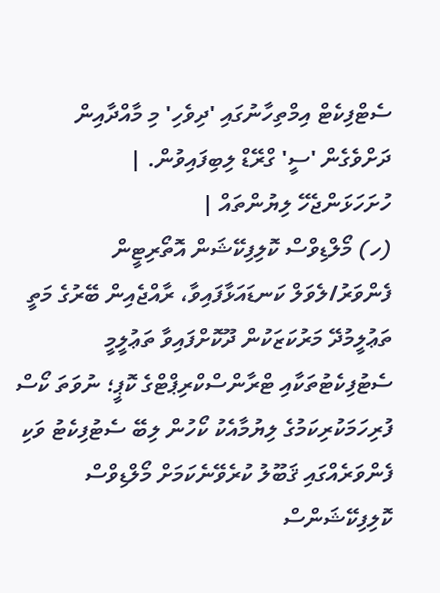ސެޓްފިކެޓް އިމްތިހާނުގައި 'ދިވެހި' މި މާއްދާއިން ދަށްވެގެން 'ސީ' ގްރޭޑް ލިބިފައިވުން. |
ހުށަހަޅަންޖެހޭ ލިޔުންތައް |
(ހ) މޯލްޑިވްސް ކޮލިފިކޭޝަން އޮތޯރިޓީން ފެންވަރު/ލެވަލް ކަނޑައަޅާފައިވާ، ރާއްޖެއިން ބޭރުގެ މަތީ ތަޢުލީމުދޭ މަރުކަޒަކުން ދޫކޮށްފައިވާ ތަޢުލީމީ ސެޓުފިކެޓުތަކާއި ޓްރާންސްކްރިޕްޓްގެ ކޮޕީ؛ ނުވަތަ ކޯސް ފުރިހަމަކުރިކަމުގެ ލިޔުމާއެކު ކޯހުން ލިބޭ ސެޓުފިކެޓު ވަކި ފެންވަރެއްގައި ޤަބޫލު ކުރެވޭނެކަމަށް މޯލްޑިވްސް ކޮލިފިކޭޝަންސް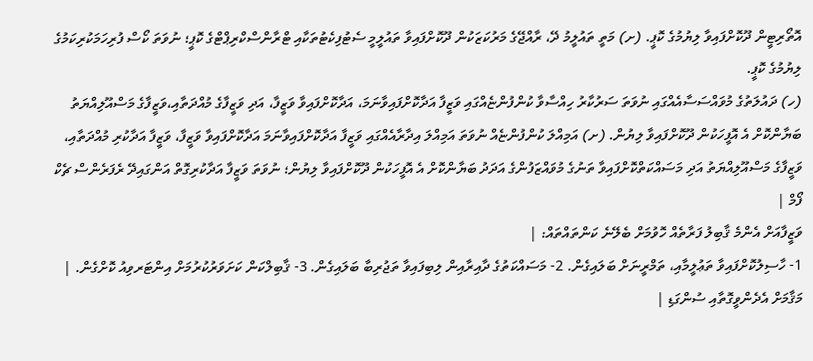އޮތޯރިޓީން ދޫކޮށްފައިވާ ލިޔުމުގެ ކޮޕީ. (ށ) މަތީ ތައުލީމު ދޭ، ރާއްޖޭގެ މަރުކަޒަކުން ދޫކޮށްފައިވާ ތައުލީމީ ސެޓުފިކެޓުތަކާއި ޓްރާންސްކްރިޕްޓްގެ ކޮޕީ؛ ނުވަތަ ކޯސް ފުރިހަމަކުރިކަމުގެ ލިޔުމުގެ ކޮޕީ.
(ހ) ދައުލަތުގެ މުވައްސަސާއެއްގައި ނުވަތަ ސަރުކާރު ހިއްސާވާ ކުންފުންޏެއްގައި ވަޒީފާ އަދާކޮށްފައިވާނަމަ، އަދާކޮށްފައިވާ ވަޒީފާ، އަދި ވަޒީފާގެ މުއްދަތާއި،ވަޒީފާގެ މަސްއޫލިއްޔަތު ބަޔާންކޮށް އެ އޮފީހަކުން ދޫކޮށްފައިވާ ލިޔުން. (ށ) އަމިއްލަ ކުންފުންޏެއް ނުވަތަ އަމިއްލަ އިދާރާއެއްގައި ވަޒީފާ އަދާކޮށްފައިވާނަމަ އަދާކޮށްފައިވާ ވަޒީފާ، ވަޒީފާ އަދާކުރި މުއްދަތާއި، ވަޒީފާގެ މަސްއޫލިއްޔަތު އަދި މަސައްކަތްކޮށްފައިވާ ތަނުގެ މުވައްޒަފުންގެ އަދަދު ބަޔާންކޮށް އެ އޮފީހަކުން ދޫކޮށްފައިވާ ލިޔުން؛ ނުވަތަ ވަޒީފާ އަދާކުރިގޮތް އަންގައިދޭ ރެފަރެންސް ޗެކް ފޯމް |
ވަޒީފާއަށް އެންމެ ޤާބިލު ފަރާތެއް ހޮވުމަށް ބެލޭނެ ކަންތައްތައް: |
1- ހާސިލުކޮށްފައިވާ ތަޢުލީމާއި، ތަމްރީނަށް ބަލައިގެން. 2- މަސައްކަތުގެ ދާއިރާއިން ލިބިފައިވާ ތަޖުރިބާ ބަލައިގެން. 3- ޤާބިލްކަން ކަށަވަރުކުރުމަށް އިންޓަރވިއު ކޮށްގެން. |
މަޤާމަށް އެދެންވީގޮތާއި ސުންގަޑި |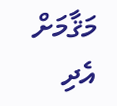މަޤާމަށް އެދި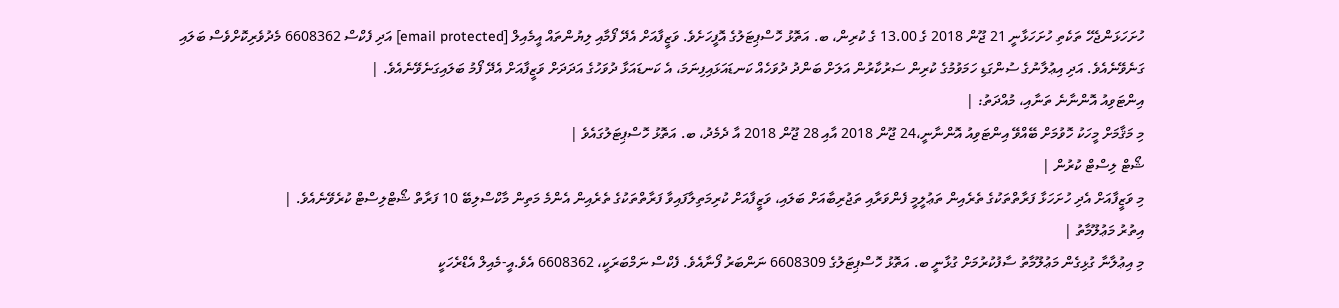ހުށަހަޅަންޖެހޭ ތަކެތި ހުށަހަޅާނީ 21 ޖޫން 2018 ގެ 13.00 ގެ ކުރިން، ބ. އަތޮޅު ހޮސްޕިޓަލުގެ އޮފީހަށެވެ. ވަޒީފާއަށް އެދޭ ފޯމާއި ލިޔުންތައް އީމެއިލް [email protected] އަދި ފެކްސް 6608362 މެދުވެރިކޮށްވެސް ބަލައި ގަނެވޭނެއެވެ. އަދި އިޢުލާނުގެ ސުންގަޑި ހަމަވުމުގެ ކުރިން ސަރުކާރުން އަލަށް ބަންދު ދުވަހެއް ކަނޑައަޅައިފިނަމަ، އެ ކަނޑައަޅާ ދުވަހުގެ އަދަދަށް ވަޒީފާއަށް އެދޭ ފޯމު ބަލައިގަނެވޭނެއެވެ. |
އިންޓަވިއު އޮންނާނެ ތަނާއި، މުއްދަތު: |
މި މަޤާމަށް މީހަކު ހޮވުމަށް ބޭއްވޭ އިންޓަވިއު އޮންނާނީ،24 ޖޫން 2018 އާއި 28 ޖޫން 2018 އާ ދެމެދު، ބ. އަތޮޅު ހޮސްޕިޓަލުގައެވެ |
ޝޯޓް ލިސްޓް ކުރުން |
މި ވަޒީފާއަށް އެދި ހުށަހަޅާ ފަރާތްތަކުގެ ތެރެއިން ތަޢުލީމީ ފެންވަރާއި ތަޖުރިބާއަށް ބަލައި، ވަޒީފާއަށް ކުރިމަތިލާފައިވާ ފަރާތްތަކުގެ ތެރެއިން އެންމެ މަތިން މާކްސްލިބޭ 10 ފަރާތް ޝޯޓްލިސްޓް ކުރެވޭނެއެވެ. |
އިތުރު މަޢުލޫމާތު |
މި އިޢުލާނާ ގުޅިގެން މަޢުލޫމާތު ސާފުކުރުމަށް ގުޅާނީ ބ. އަތޮޅު ހޮސްޕިޓަލުގެ 6608309 ނަންބަރު ފޯނާއެވެ. ފެކްސް ނަމްބަރަކީ، 6608362 އެވެ.އީ-މެއިލް އެޑްރެހަކީ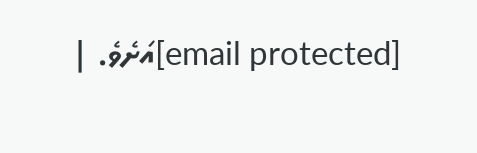[email protected]އަށެވެ. |